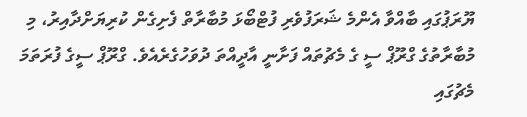ޔޫރަޕުގައި ބާއްވާ އެންމެ ޝަރަފުވެރި ފުޓްބޯޅަ މުބާރާތް ފެށިގެން ކުރިޔަށްދާއިރު، މި މުބާރާތުގެ ގްރޫޕް ސީ ގެ މެޗުތައް ފަށާނީ އާދީއްތަ ދުވަހުގެރެއެވެ. ގްރޫޕް ސީގެ ފުރަތަމަ މެޗުގައި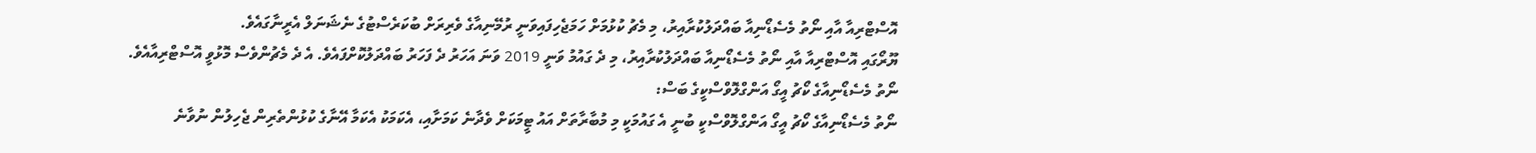އޮސްޓްރިއާ އާއި ނޯތު މެސެޑޯނިއާ ބައްދަލުކުރާއިރު، މި މެޗު ކުޅުމަށް ހަމަޖެހިފައިވަނީ ރުމޭނިއާގެ ވެރިރަށް ބުކަރެސްޓުގެ ނެޝަނަލް އެރީނާގައެވެ.
ޔޫރޯގައި އޮސްޓްރިއާ އާއި ނޯތު މެސެޑޯނިއާ ބައްދަލުކުރާއިރު، މި ދެ ގައުމު ވަނީ 2019 ވަނަ އަހަރު ދެ ފަހަރު ބައްދަލުކޮށްފައެވެ. އެ ދެ މެޗުންވެސް މޮޅުވީ އޮސްޓްރިއާއެވެ.
ނޯތު މެސެޑޯނިއާގެ ކޯޗު އީގޯ އަންގްލޮވްސްކީގެ ބަސް:
ނޯތު މެސެޑޯނިއާގެ ކޯޗު އީގޯ އަންގްލޮވްސްކީ ބުނީ އެ ގައުމަކީ މި މުބާރާތަށް އައު ޓީމަކަށް ވެދާނެ ކަމަށާއި، އެކަމަކު އެކަމާ އޭނާގެ ކުޅުންތެރިން ޖެހިލުން ނުވާނެ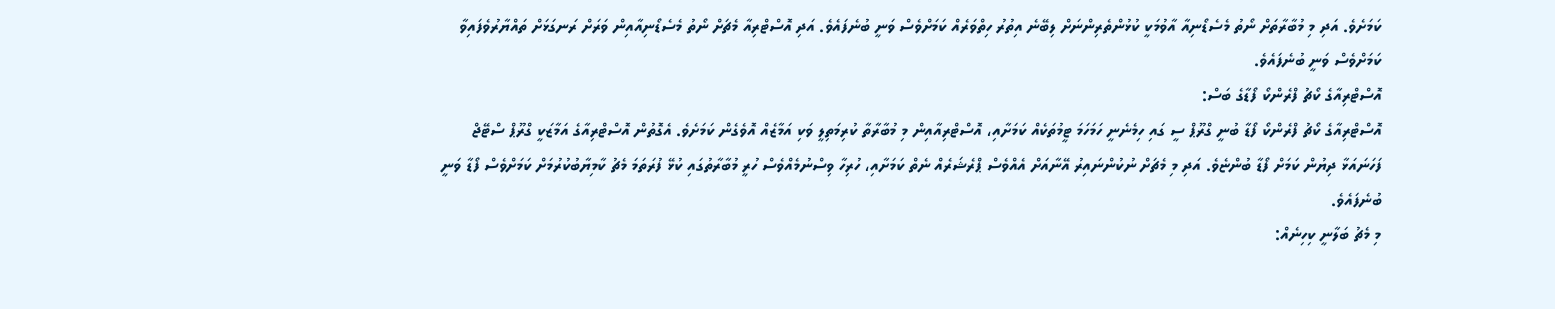ކަމަށެވެ. އަދި މި މުބާރާތަށް ނޯތު މެސެޑޯނިއާ އާވުމަކީ ކުޅުންތެރިންނަށް ލިބޭނެ އިތުރު ހިތްވަރެއް ކަމަށްވެސް ވަނީ ބުނެފައެވެ. އަދި އޮސްޓްރިއާ މެޗަށް ނޯތު މެސެޑޯނިއާއިން ވަރަށް ރަނގަޅަށް ތައްޔާރުވެފައިވާ ކަމަށްވެސް ވަނީ ބުނެފައެވެ.
އޮސްޓްރިއާގެ ކޯޗު ފްރެންކޯ ފޯޑާގެ ބަސް:
އޮސްޓްރިއާގެ ކޯޗު ފްރެންކޯ ފޯޑާ ބުނީ ގްރޫޕް ސީ ގައި ހިމެނެނީ ހަމަހަމަ ޓީމުތަކެއް ކަމަށާއި، އޮސްޓްރިއާއިން މި މުބާރާތާ ކުރިމަތިލީ ވަކި އަމާޒެއް އޮވެގެން ކަމަށެވެ. އެގޮތުން އޮސްޓްރިއާގެ އަމާޒަކީ ގްރޫޕް ސްޓޭޖް ފަހަނައަޅާ ދިޔުން ކަމަށް ފޯޑާ ބުންޏެވެ. އަދި މި މެޗަށް ނުކުންނައިރު އޭނާއަށް އެއްވެސް ޕްރެޝަރެއް ނެތް ކަމަށާއި، ހުރިހާ ވިސްނުމެއްވެސް ހުރީ މުބާރާތުގައި ކުޅޭ ފުރަތަމަ މެޗު ކާމިޔާބުކުރުމަށް ކަމަށްވެސް ފޯޑާ ވަނީ ބުނެފައެވެ.
މި މެޗު ބަލާނީ ކިހިނެއް: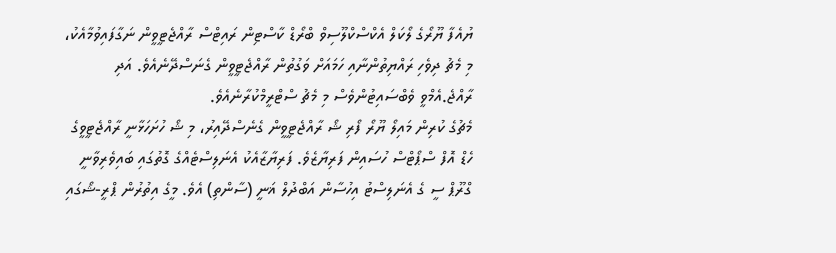ޔުއެފާ ޔޫރޯގެ ލޯކަލް އެކްސްކްލޫސިވް ބްރޯޑް ކާސްޓިން ރައިޓްސް ރާއްޖެޓީވީން ނަގާފައިވުމާއެކު، މި މެޗު ދިވެހި ރައްޔިތުންނާއި ހަމައަށް ވަގުތުން ރާއްޖެޓީވީން ގެނަސްދޭނެއެވެ. އަދި ރާއްޖެ.އެމްވީ ވެބްސައިޓުންވެސް މި މެޗު ސްޓްރީމްކުރާނެއެވެ.
މެޗުގެ ކުރިން މައިލޯ ޔޫރޯ ފޯރި ޝޯ ރާއްޖެޓީވީން ގެނެސްދޭއިރު، މި ޝޯ ހުށަހަޅާނީ ރާއްޖެޓީވީގެ ހެޑް އޮފް ސްޕޯޓްސް ހުސައިން ފަރިޔާޒެވެ. ފަރިޔާޒާއެކު އެނަލިސްޓެއްގެ ގޮތުގައި ބައިވެރިވާނީ ގްރޫޕް ސީ ގެ އެނަލިސްޓު އިހުސާން އަބްދުލް ޣަނީ (ސާންތި) އެވެ. މީގެ އިތުރުން ޕްރީ-ޝޯގައި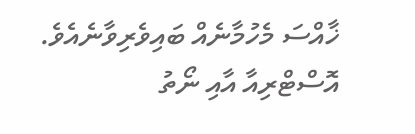ޚާއްސަ މެހުމާނެއް ބައިވެރިވާނެއެވެ.
އޮސްޓްރިއާ އާއި ނޯތު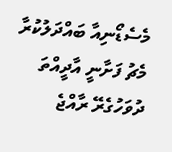މެސެޑޯނިއާ ބައްދަލުކުރާ މެޗު ފަށާނީ އާދީއްތަ ދުވަހުގެރޭ ރާއްޖެ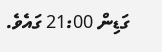ގަޑިން 21:00 ގައެވެ.